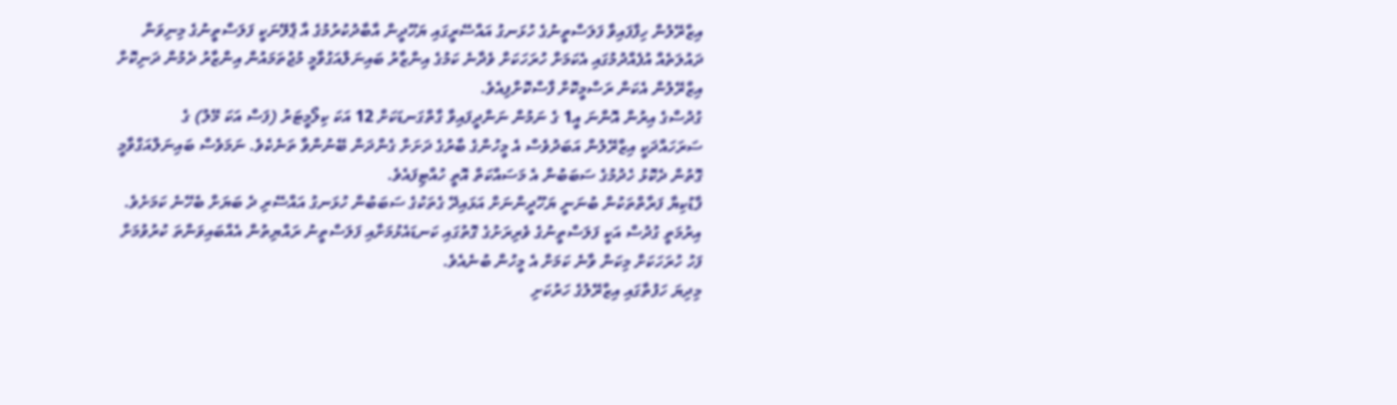އިޒްރޭލުން ހިފާފައިވާ ފަލަސްތީނުގެ ހުޅަނގު އައްސޭރީގައި ޔަހޫދީން އާބާދުކުރުމުގެ އާ ޕްލޭނަކީ ފަލަސްތީނުގެ މިނިވަން ދައުލަތެއް އުފެއްދުމުގައި އެކަމަށް ހުރަހަކަށް ވެދާނެ ކަމުގެ އިންޒާރު ބައިނަލްއަގުވާމީ މުޖުތަމައުން އިންޒާރު ދެމުން ދަނިކޮށް އިޒްރޭލުން އެކަން ރަސްމީކޮށް ފާސްކޮށްފިއެވެ.
ގުދުސްގެ އިރުން އޮންނަ އީ1 ގެ ނަމުން ނަންދީފައިވާ ގާތްގަނޑަކަށް 12 އަކަ ކިލޯމީޓަރު (ފަސް އަކަ މޭލު) ގެ ސަރަހައްދަކީ އިޒްރޭލުން އަބަދުވެސް އެ މީހުންގެ ބާރުގެ ދަށަށް ގެންދަން ބޭނުންވާ ތަނެކެވެ. ނަމަވެސް ބައިނަލްއަގްވާމީ ގޮތުން ދެކޮޅު ހެދުމުގެ ސަބަބުން އެ މަސައްކަތް އޮތީ ހުއްޓިފައެވެ.
ފާޑުކިޔާ ފަރާތްތަކުން ބުނަނީ ޔަހޫދީންނަށް އަޅައިދޭ ގެތަކުގެ ސަބަބުން ހުޅަނގު އައްސޭރި ދެ ބަޔަށް ބެހޭނެ ކަމަށެވެ. އިރުމަތީ ގުދުސް އަކީ ފަލަސްތީނުގެ ވެރިރަށުގެ ގޮތުގައި ކަނޑައެޅުމަށާއި ފަލަސްތީނު ރައްޔިތުން އެއްބައިވަންތަ ކުރުވުމަށް ފަހު ހުރަހަކަށް މިކަން ވާނެ ކަމަށް އެ މީހުން ބުނެއެވެ.
މިދިޔަ ހަފުތާގައި އިޒްރޭލުގެ ހަރުކަށި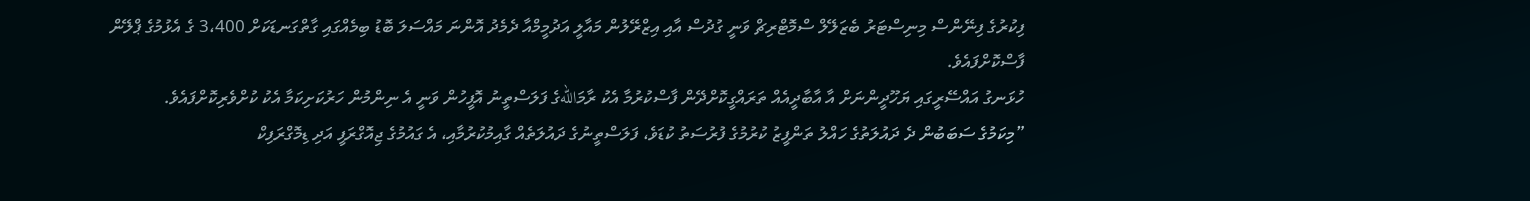ފިކުރުގެ ފިނޭންސް މިނިސްޓަރު ބެޒަލޭލް ސްމޮޓްރިޗް ވަނީ ގުދުސް އާއި އިޒްރޭލުން މައާލީ އަދުމީމްއާ ދެމެދު އޮންނަ މައްސަލަ ބޮޑު ބިމެއްގައި ގާތްގަނޑަކަށް 3،400 ގެ އެޅުމުގެ ޕްލޭން ފާސްކޮށްފައެވެ.
ހުޅަނގު އައްސޭރީގައި ޔަހޫދީންނަށް އާ އާބާދީއެއް ތަރައްގީކޮށްދޭން ފާސްކުރުމާ އެކު ރާމަاللهގެ ފަލަސްތީނު އޮފީހުން ވަނީ އެ ނިންމުން ހަރުކަށިކަމާ އެކު ކުށްވެރިކޮށްފައެވެ.
”މިކަމުގެ ސަބަބުން ދެ ދައުލަތުގެ ހައްލު ތަންފީޒު ކުރުމުގެ ފުރުސަތު ކުޑަވެ، ފަލަސްތީނުގެ ދައުލަތެއް ގާއިމުކުރުމާއި، އެ ގައުމުގެ ޖިއޮގްރަފީ އަދި ޑިމޮގްރަފިކް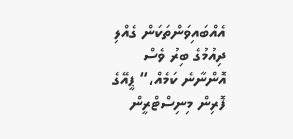އެއްބައިވަންތަކަން ގެއްލި ދިއުމުގެ ބިރު ވެސް އޮންނާނެ ކަމެއް،“ ޕީއޭގެ ފޮރިން މިނިސްޓްރީން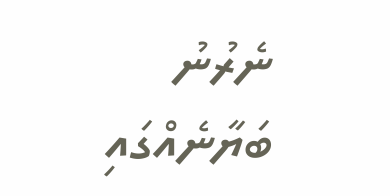ނެރުނު ބަޔާނެއްގައި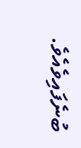ބުނެފައިވެއެވެ.